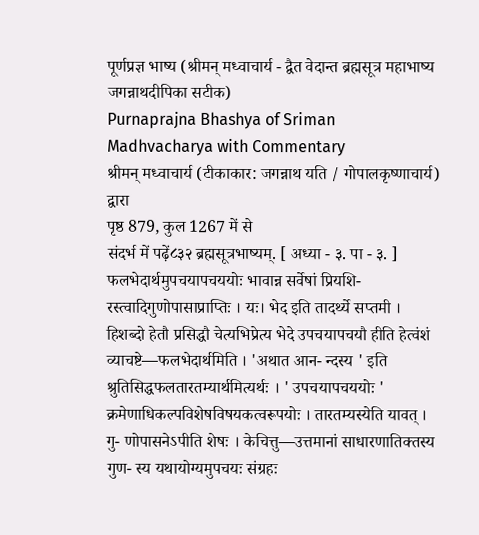पूर्णप्रज्ञ भाष्य (श्रीमन् मध्वाचार्य - द्वैत वेदान्त ब्रह्मसूत्र महाभाष्य जगन्नाथदीपिका सटीक)
Purnaprajna Bhashya of Sriman Madhvacharya with Commentary
श्रीमन् मध्वाचार्य (टीकाकार: जगन्नाथ यति / गोपालकृष्णाचार्य) द्वारा
पृष्ठ 879, कुल 1267 में से
संदर्भ में पढ़ें८३२ ब्रह्मसूत्रभाष्यम्. [ अध्या - ३. पा - ३. ] फलभेदार्थमुपचयापचययोः भावान्न सर्वेषां प्रियशि- रस्त्वादिगुणोपासाप्राप्तिः । यः। भेद इति तादर्थ्ये सप्तमी । हिशब्दो हेतौ प्रसिद्धौ चेत्यभिप्रेत्य भेदे उपचयापचयौ हीति हेत्वंशं व्याचष्टे—फलभेदार्थमिति । 'अथात आन- न्दस्य ' इति श्रुतिसिद्धफलतारतम्यार्थमित्यर्थः । ' उपचयापचययोः ' क्रमेणाधिकल्पविशेषविषयकत्वरूपयोः । तारतम्यस्येति यावत् । गु- णोपासनेऽपीति शेषः । केचित्तु—उत्तमानां साधारणातिक्तस्य गुण- स्य यथायोग्यमुपचयः संग्रहः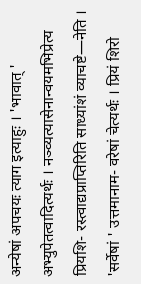अन्येषां अपचयः त्याग इत्याहुः । 'भावात् ' अभ्युपेतत्वादित्यर्थः । नञ्व्यत्यासेनान्वयमभिप्रेत्य प्रियशि- रस्त्वाद्यप्राप्तिरिति साध्यांशं व्याचष्टे—नेति । 'सर्वेषां ' उत्तमानाम- वरेषां चेत्यर्थः । प्रियं शिरो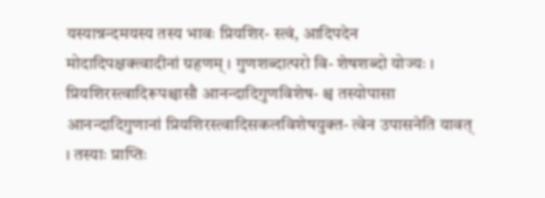यस्यान्नन्दमयस्य तस्य भावः प्रियशिर- स्त्वं, आदिपदेन मोदादिपक्षक्त्वादीनां ग्रहणम् । गुणशब्दात्परो वि- शेषशब्दो योज्यः । प्रियशिरस्त्वादिरूपश्चासौ आनन्दादिगुणविशेष- श्च तस्योपासा आनन्दादिगुणानां प्रियशिरस्त्वादिसकलविशेषयुक्त- त्वेन उपासनेति यावत् । तस्याः प्राप्तिः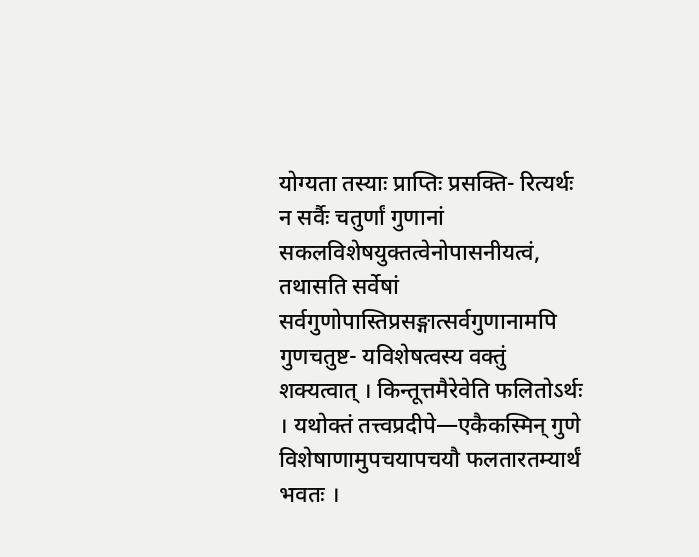योग्यता तस्याः प्राप्तिः प्रसक्ति- रित्यर्थः न सर्वैः चतुर्णां गुणानां सकलविशेषयुक्तत्वेनोपासनीयत्वं, तथासति सर्वेषां सर्वगुणोपास्तिप्रसङ्गात्सर्वगुणानामपि गुणचतुष्ट- यविशेषत्वस्य वक्तुं शक्यत्वात् । किन्तूत्तमैरेवेति फलितोऽर्थः । यथोक्तं तत्त्वप्रदीपे—एकैकस्मिन् गुणे विशेषाणामुपचयापचयौ फलतारतम्यार्थं भवतः ।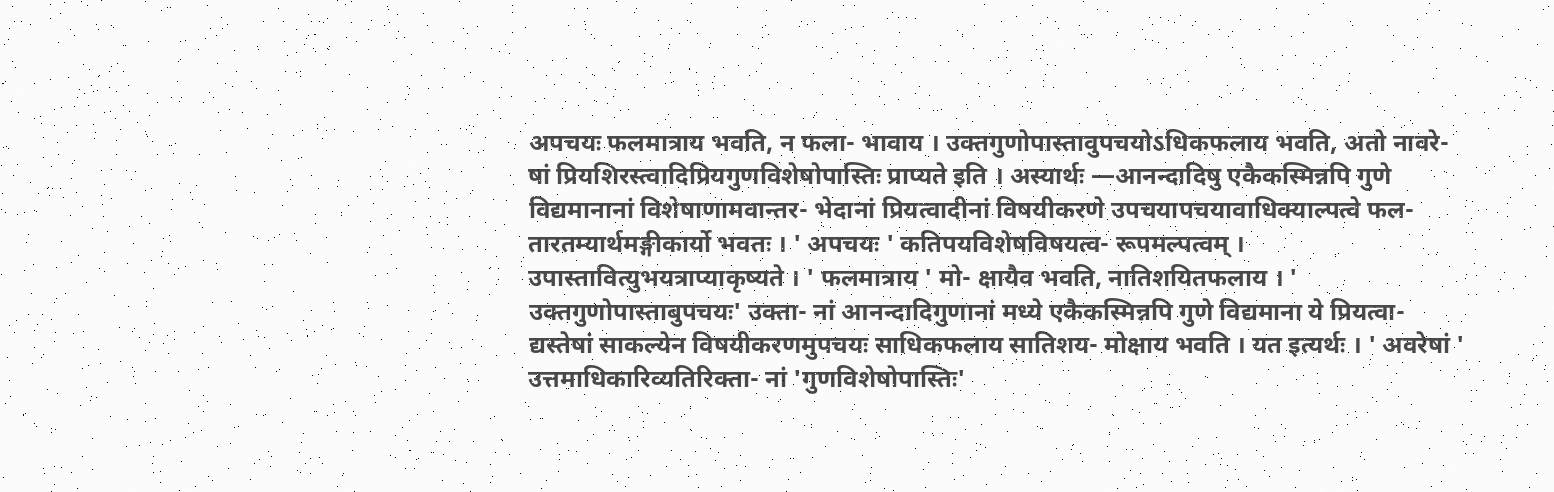अपचयः फलमात्राय भवति, न फला- भावाय । उक्तगुणोपास्तावुपचयोऽधिकफलाय भवति, अतो नावरे- षां प्रियशिरस्त्वादिप्रियगुणविशेषोपास्तिः प्राप्यते इति । अस्यार्थः —आनन्दादिषु एकैकस्मिन्नपि गुणे विद्यमानानां विशेषाणामवान्तर- भेदानां प्रियत्वादीनां विषयीकरणे उपचयापचयावाधिक्याल्पत्वे फल- तारतम्यार्थमङ्गीकार्यो भवतः । ' अपचयः ' कतिपयविशेषविषयत्व- रूपमल्पत्वम् । उपास्तावित्युभयत्राप्याकृष्यते । ' फलमात्राय ' मो- क्षायैव भवति, नातिशयितफलाय । ' उक्तगुणोपास्ताबुपचयः' उक्ता- नां आनन्दादिगुणानां मध्ये एकैकस्मिन्नपि गुणे विद्यमाना ये प्रियत्वा- द्यस्तेषां साकल्येन विषयीकरणमुपचयः साधिकफलाय सातिशय- मोक्षाय भवति । यत इत्यर्थः । ' अवरेषां ' उत्तमाधिकारिव्यतिरिक्ता- नां 'गुणविशेषोपास्तिः'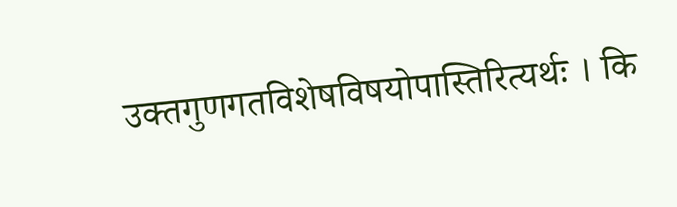उक्तगुणगतविशेषविषयोपास्तिरित्यर्थः । कि